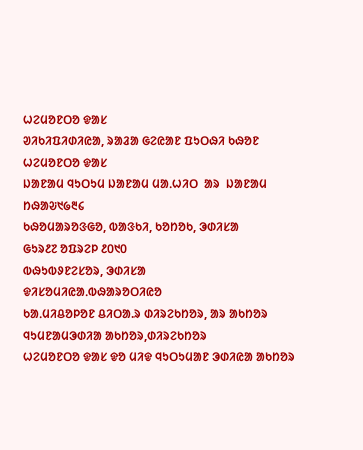ᱦᱮᱢᱚᱱᱛᱚ ᱫᱟᱥ
ᱣᱤᱠᱤᱯᱤᱰᱤᱭᱟ, ᱨᱟᱲᱟ ᱜᱮᱭᱟᱱ ᱯᱩᱛᱷᱤ ᱠᱷᱚᱱ
ᱦᱮᱢᱚᱱᱛᱚ ᱫᱟᱥ
ᱡᱟᱱᱟᱢ ᱧᱩᱛᱩᱢ ᱡᱟᱱᱟᱢ ᱢᱟᱹᱦᱤᱛ  ᱟᱨ  ᱡᱟᱱᱟᱢ ᱴᱷᱟᱶ᱑᱙᱓᱔
ᱠᱷᱚᱢᱟᱨᱚᱝᱜᱚ, ᱵᱟᱝᱠᱤ, ᱠᱚᱴᱚᱠ, ᱳᱰᱤᱥᱟ
ᱜᱩᱨ᱒᱗ ᱚᱯᱨᱮᱞ ᱒᱐᱑᱐
ᱵᱷᱩᱵᱽᱱᱮᱥᱚᱨ, ᱳᱰᱤᱥᱟ
ᱫᱤᱥᱚᱢᱤᱭᱟᱹᱵᱷᱟᱨᱚᱛᱤᱭᱚ
ᱠᱟᱹᱢᱤᱪᱚᱞᱚᱱ ᱪᱤᱛᱟ.ᱨ ᱰᱤᱨᱮᱠᱴᱚᱨ, ᱟᱨ ᱟᱠᱴᱚᱨ
ᱧᱩᱢᱱᱟᱢᱳᱰᱤᱟ ᱟᱠᱴᱚᱨ,ᱰᱤᱨᱮᱠᱴᱚᱨ
ᱦᱮᱢᱚᱱᱛᱚ ᱫᱟᱥ ᱫᱚ ᱢᱤᱫ ᱧᱩᱛᱩᱢᱟᱱ ᱳᱰᱤᱭᱟ ᱟᱠᱴᱚᱨ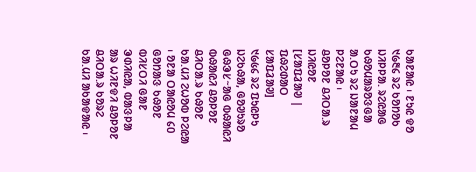ᱠᱟᱱᱟᱭ ᱾ ᱱᱩᱭ ᱫᱚ ᱑᱙᱓᱔ ᱨᱮ ᱠᱚᱴᱚᱠ ᱡᱤᱞᱞᱟ. ᱨᱮᱭᱟᱜ ᱠᱷᱚᱢᱟᱨᱚᱝᱜᱟ ᱟ.ᱛᱩ ᱨᱮ ᱡᱟᱱᱟᱢ ᱞᱮᱱᱟᱭ ᱾
ᱪᱚᱞᱚᱱ ᱪᱤᱛᱟ.ᱨ ᱡᱤᱭᱚᱱ
[ᱥᱟᱯᱲᱟᱣ | ᱯᱷᱮᱰᱟᱛ ᱥᱟᱯᱲᱟᱣ]
᱑᱙᱕᱔ ᱨᱮ ᱯᱩᱭᱞᱩ ᱡᱮᱠᱷᱟ, ᱜᱚᱣᱩᱨᱚ ᱜᱷᱳᱥᱻᱟᱜ ᱵᱷᱟᱭᱤ ᱵᱷᱟᱭᱤ ᱪᱚᱞᱚᱱ ᱪᱤᱛᱟ.ᱨ ᱠᱷᱚᱱ ᱠᱟ.ᱢᱤ ᱮᱦᱚᱵ ᱞᱮᱭᱟ ᱾ ᱚᱱᱟ ᱛᱟᱭᱚᱢ ᱔᱐ ᱜᱚᱴᱟᱝ ᱠᱷᱚᱱ ᱵᱤᱥᱛᱤ ᱜᱟᱱ ᱳᱰᱤᱭᱟ, ᱵᱟᱝᱞᱟ ᱟᱨ ᱦᱤᱱᱫᱤ ᱪᱚᱞᱚᱱ ᱪᱤᱛᱟ.ᱨ ᱠᱚᱨᱮ ᱠᱟ.ᱢᱤ ᱟᱠᱟᱫᱟᱭ ᱾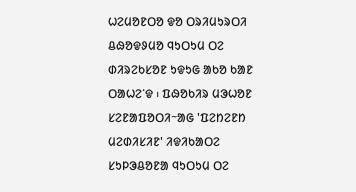ᱦᱮᱢᱚᱱᱛᱚ ᱫᱚ ᱛᱨᱤᱢᱩᱨᱛᱤ ᱪᱷᱚᱫᱽᱢᱚ ᱧᱩᱛᱩᱢ ᱛᱮ ᱰᱤᱨᱮᱠᱥᱚᱱ ᱩᱫᱩᱜ ᱟᱠᱚ ᱠᱟᱱ ᱛᱟᱦᱮᱸᱫ ᱾ ᱯᱷᱚᱠᱤᱨ ᱢᱳᱦᱚᱱ ᱥᱮᱱᱟᱯᱚᱛᱤᱻᱟᱜ 'ᱯᱮᱴᱮᱱᱴ ᱢᱮᱰᱤᱥᱤᱱ' ᱤᱫᱤᱠᱟᱛᱮ ᱥᱩᱞᱳᱪᱚᱱᱟ ᱧᱩᱛᱩᱢ ᱛᱮ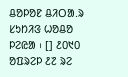ᱪᱚᱞᱚᱱ ᱪᱤᱛᱟ.ᱨ ᱥᱩᱴᱤᱝ ᱦᱚᱪᱚ ᱞᱮᱭᱟ ᱾ [] ᱒᱐᱑᱐ ᱚᱯᱨᱮᱞ ᱒᱗ ᱨᱮ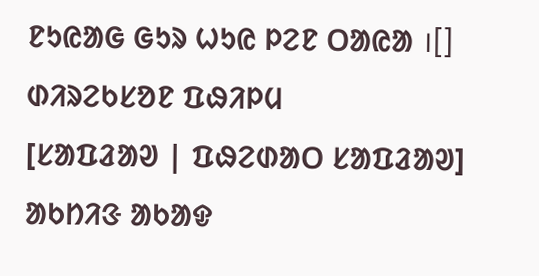ᱱᱩᱭᱟᱜ ᱜᱩᱨ ᱦᱩᱭ ᱞᱮᱱ ᱛᱟᱭᱟ ।[]
ᱰᱤᱨᱮᱠᱥᱚᱱ ᱯᱷᱤᱞᱢ
[ᱥᱟᱯᱲᱟᱣ | ᱯᱷᱮᱰᱟᱛ ᱥᱟᱯᱲᱟᱣ]
ᱟᱠᱴᱤᱝ ᱟᱠᱟᱫ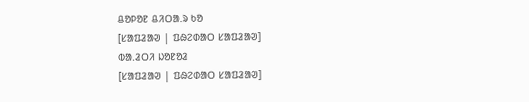ᱪᱚᱞᱚᱱ ᱪᱤᱛᱟ.ᱨ ᱠᱚ
[ᱥᱟᱯᱲᱟᱣ | ᱯᱷᱮᱰᱟᱛ ᱥᱟᱯᱲᱟᱣ]
ᱵᱟ.ᱲᱛᱤ ᱡᱚᱱᱚᱲ
[ᱥᱟᱯᱲᱟᱣ | ᱯᱷᱮᱰᱟᱛ ᱥᱟᱯᱲᱟᱣ]